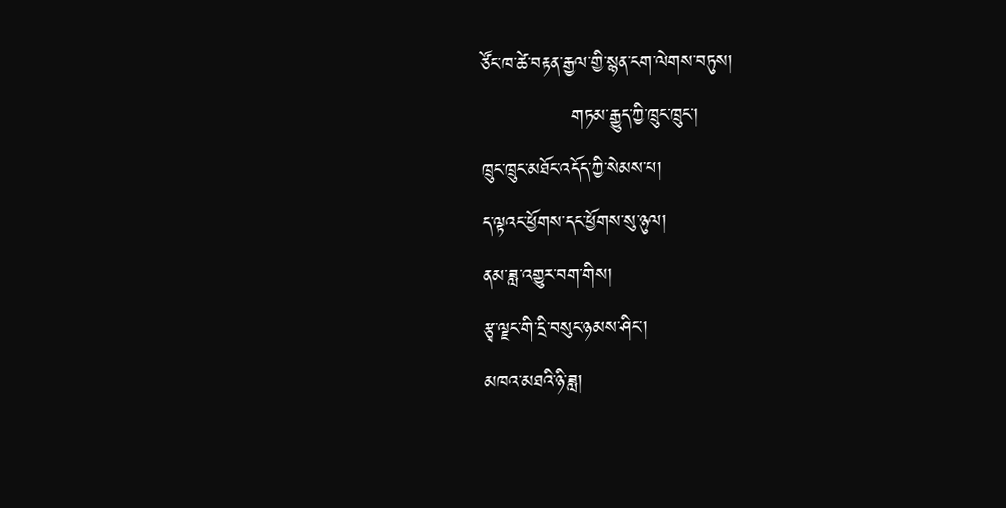ཙོང་ཁ་ཚེ་བརྟན་རྒྱལ་གྱི་སྙན་ངག་ལེགས་བཏུས།
              གཏམ་རྒྱུད་ཀྱི་ཁྲུང་ཁྲུང་།
ཁྲུང་ཁྲུང་མཐོང་འདོད་ཀྱི་སེམས་པ།
ད་ལྟའང་ཕྱོགས་དང་ཕྱོགས་སུ་ཉུལ།
ནམ་ཟླ་འགྱུར་བག་གིས།
རྩྭ་ལྗང་གི་དྲི་བསུང་ཉམས་ཤིང་།
མཁའ་མཐའི་ཉི་ཟླ།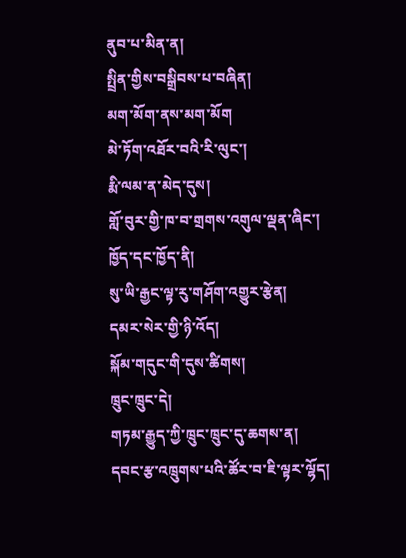ནུབ་པ་མིན་ན།
སྤྲིན་གྱིས་བསྒྲིབས་པ་བཞིན།
མག་མོག་ནས་མག་མོག
མེ་ཏོག་འཐོར་བའི་རི་ལུང་།
རྨི་ལམ་ན་མེད་དུས།
གློ་བུར་གྱི་ཁ་བ་གྲགས་འགུལ་ལྡན་ཞིང་།
ཁྱོད་དང་ཁྱོད་ནི།
སུ་ཡི་རྒྱང་ལྟ་རུ་གཤོག་འགྱུར་རྩེན།
དམར་སེར་གྱི་ཉི་འོད།
སྐོམ་གདུང་གི་དུས་ཚིགས།
ཁྲུང་ཁྲུང་དེ།
གཏམ་རྒྱུད་ཀྱི་ཁྲུང་ཁྲུང་དུ་ཆགས་ན།
དབང་རྩ་འཁྲུགས་པའི་ཚོར་བ་ཇི་ལྟར་ལྷོད།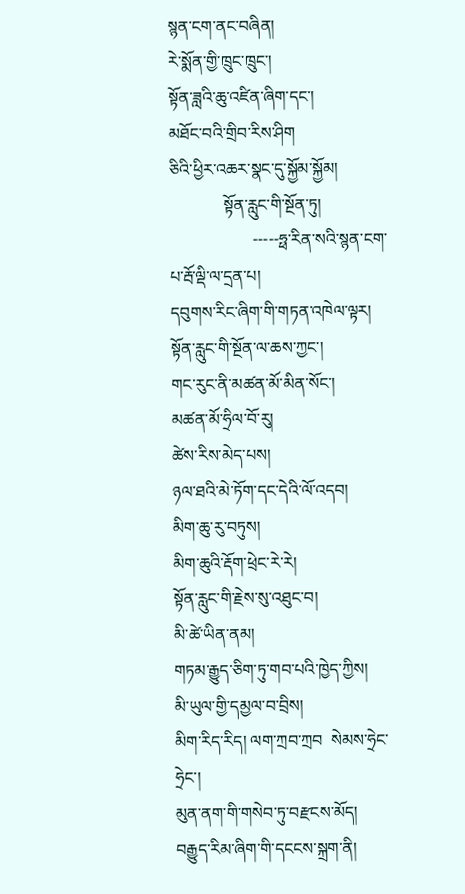སྙན་ངག་ནང་བཞིན།
རེ་སྨོན་གྱི་ཁྲུང་ཁྲུང་།
སྟོན་ཟླའི་ཆུ་འཛིན་ཞིག་དང་།
མཐོང་བའི་གྲིབ་རིས་ཤིག
ཅིའི་ཕྱིར་འཆར་སྣང་དུ་སྐྱོམ་སྐྱོམ།
             སྟོན་རླུང་གི་སྔོན་ཏུ།
                    -----ཧྥ་རིན་སའི་སྙན་ངག་པ་རྦོ་ལྡི་ལ་དྲན་པ།
དབུགས་རིང་ཞིག་གི་གཏན་འཁེལ་ལྟར།
སྟོན་རླུང་གི་སྔོན་ལ་ཆས་ཀྱང་།
གང་རུང་ནི་མཚན་མོ་མིན་སོང་།
མཚན་མོ་ཧྲིལ་བོ་རུ།
ཚེས་རིས་མེད་པས།
ཉལ་ཐའི་མེ་ཏོག་དང་དེའི་ལོ་འདབ།
མིག་ཆུ་རུ་བཏུས།
མིག་ཆུའི་རྡོག་ཕྲེང་རེ་རེ།
སྟོན་རླུང་གི་རྗེས་སུ་འཐུང་བ།
མི་ཚེ་ཡིན་ནམ།
གཏམ་རྒྱུད་ཅིག་ཏུ་གབ་པའི་ཁྱེད་ཀྱིས།
མི་ཡུལ་གྱི་དམྱལ་བ་བྲིས།
མིག་རིད་རིད། ལག་ཀྲབ་ཀྲབ  སེམས་ཧྲེང་ཧྲེང་།
མུན་ནག་གི་གསེབ་ཏུ་བརྫངས་མོད།
བརྒྱུད་རིམ་ཞིག་གི་དངངས་སྐྲག་ནི།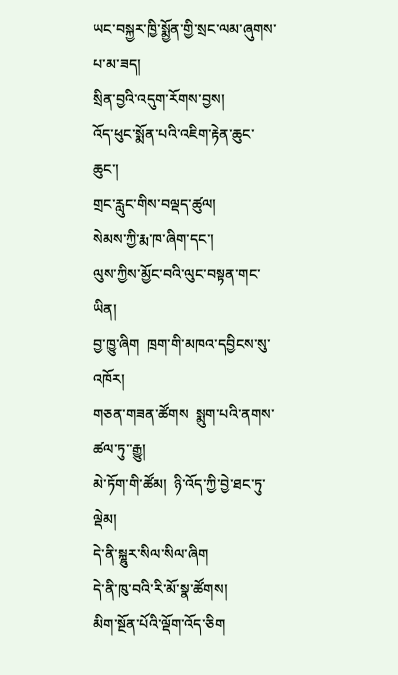ཡང་བསྐྱར་ཁྱི་སྨྱོན་གྱི་སྲང་ལམ་ཞུགས་པ་མ་ཟད།
སྲིན་བྱའི་འདུག་རོགས་བྱས།
འོད་ཕུང་སྨོན་པའི་འཇིག་རྟེན་ཆུང་ཆུང་།
གྲང་རླུང་གིས་བལྡད་ཚུལ།
སེམས་ཀྱི་རྨ་ཁ་ཞིག་དང་།
ལུས་ཀྱིས་མྱོང་བའི་ལུང་བསྟན་གང་ཡིན།
བྱ་ཁྱུ་ཞིག  ཁྲག་གི་མཁའ་དབྱིངས་སུ་འཁོར།
གཅན་གཟན་ཚོགས  སྨུག་པའི་ནགས་ཚལ་ཏུ་་རྒྱུ།
མེ་ཏོག་གི་ཚོམ།  ཉི་འོད་ཀྱི་བྱེ་ཐང་ཏུ་ལྡེམ།
དེ་ནི་སྐྷུར་སིལ་སིལ་ཞིག
དེ་ནི་ཁུ་བའི་རི་མོ་སྣ་ཚོགས།
མིག་སྔོན་པོའི་ལྡོག་འོད་ཅིག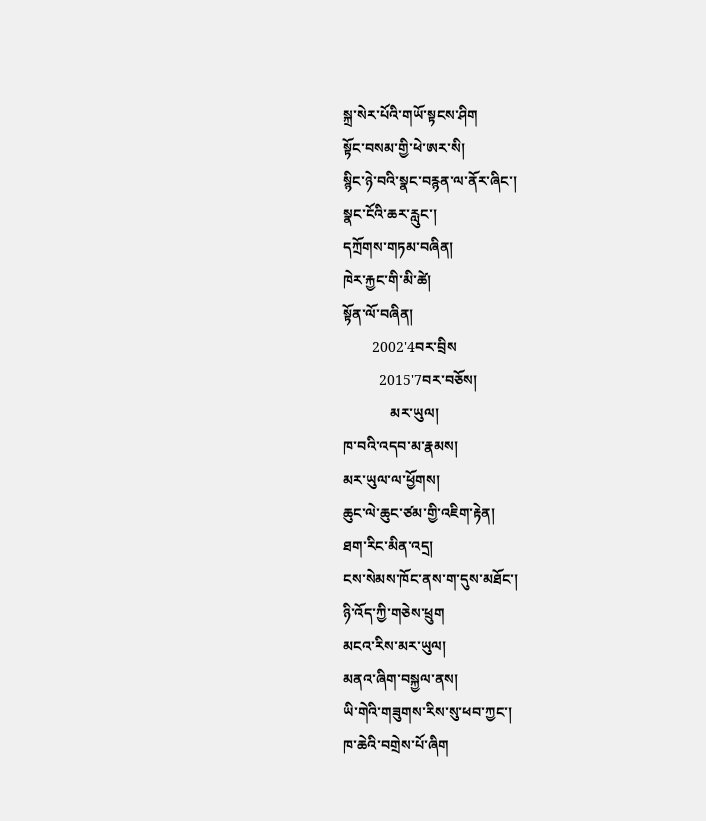སྐྲ་སེར་པོའི་གཡོ་སྟངས་ཤིག
སྟོང་བསམ་གྱི་ཕེ་ཨར་སི།
སྙིང་ཉེ་བའི་སྣང་བརྙན་ལ་ནོར་ཞིང་།
སྣང་ངོའི་ཆར་རླུང་།
དཀྲོགས་གཏམ་བཞིན།
ཁེར་རྐྱང་གི་མི་ཚེ།
སྟོན་ལོ་བཞིན།
        2002'4བར་བྲིས
          2015'7བར་བཅོས།
             མར་ཡུལ།
ཁ་བའི་འདབ་མ་རྣམས།
མར་ཡུལ་ལ་ཕྱོགས།
ཆུང་ལེ་ཆུང་ཙམ་གྱི་འཇིག་རྟེན།
ཐག་རིང་མིན་འདྲ།
ངས་སེམས་ཁོང་ནས་ག་དུས་མཐོང་།
ཉི་འོད་ཀྱི་གཅེས་ཕྲུག
མངའ་རིས་མར་ཡུལ།
མནའ་ཞིག་བསྐྱལ་ནས།
ཡི་གེའི་གཟུགས་རིས་སུ་ཕབ་ཀྱང་།
ཁ་ཆེའི་བགྲེས་པོ་ཞིག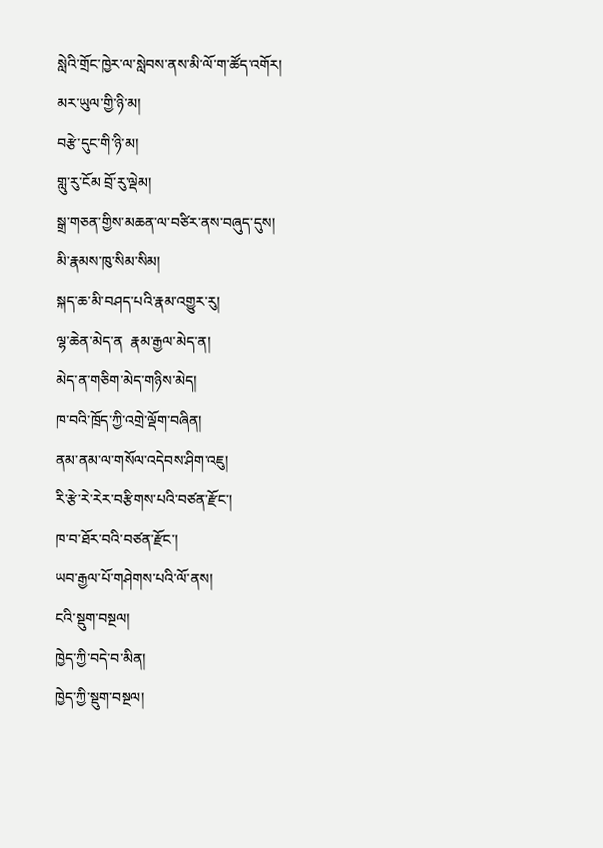སླེའི་གྲོང་ཁྱེར་ལ་སླེབས་ནས་མི་ལོ་ག་ཚོད་འགོར།
མར་ཡུལ་གྱི་ཉི་མ།
བརྩེ་དུང་གི་ཉི་མ།
གླུ་རུ་ངོམ བྲོ་རུ་ལྡེམ།
སྒྲ་གཅན་གྱིས་མཆན་ལ་བཙིར་ནས་བཞུད་དུས།
མི་རྣམས་ཁུ་སིམ་སིམ།
སྐད་ཆ་མི་བཤད་པའི་རྣམ་འགྱུར་རུ།
ལྷ་ཆེན་མེད་ན  རྣམ་རྒྱལ་མེད་ན།
མེད་ན་གཅིག་མེད་གཉིས་མེད།
ཁ་བའི་ཁྲོད་ཀྱི་འགྲེ་ལྡོག་བཞིན།
ནམ་ནམ་ལ་གསོལ་འདེབས་ཤིག་འཇུ།
རི་རྩེ་རེ་རེར་བརྩིགས་པའི་བཙན་རྫོང་།
ཁ་བ་ཐོར་བའི་བཙན་རྫོང་།
ཡབ་རྒྱལ་པོ་གཤེགས་པའི་ལོ་ནས།
ངའི་སྡུག་བསྔལ།
ཁྱེད་ཀྱི་བདེ་བ་མིན།
ཁྱེད་ཀྱི་སྡུག་བསྔལ།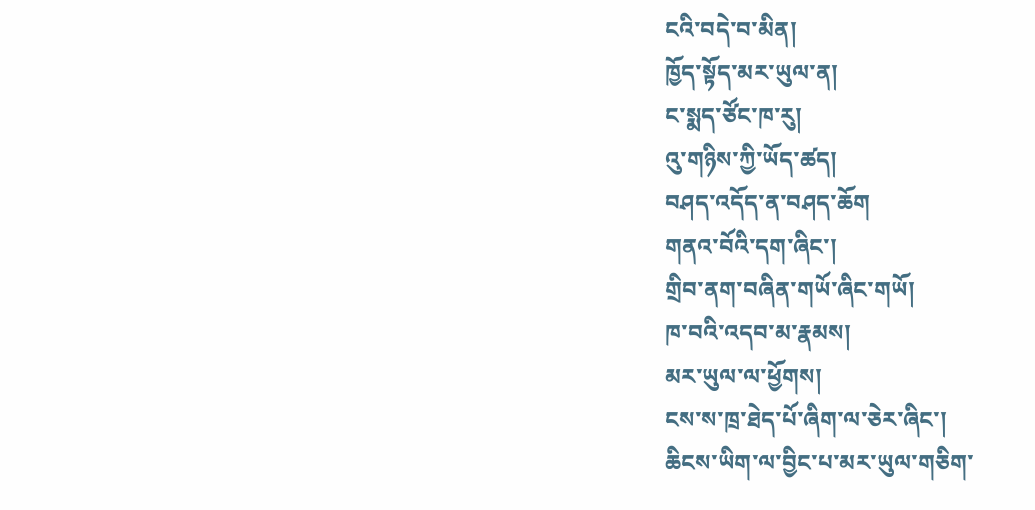ངའི་བདེ་བ་མིན།
ཁྱོད་སྟོད་མར་ཡུལ་ན།
ང་སྨད་ཙོང་ཁ་རུ།
འུ་གཉིས་ཀྱི་ཡོད་ཚད།
བཤད་འདོད་ན་བཤད་ཆོག
གནའ་བོའི་དག་ཞིང་།
གྲིབ་ནག་བཞིན་གཡོ་ཞིང་གཡོ།
ཁ་བའི་འདབ་མ་རྣམས།
མར་ཡུལ་ལ་ཕྱོགས།
ངས་ས་ཁྲ་ཐེད་པོ་ཞིག་ལ་ཅེར་ཞིང་།
ཆིངས་ཡིག་ལ་བྱིང་པ་མར་ཡུལ་གཅིག་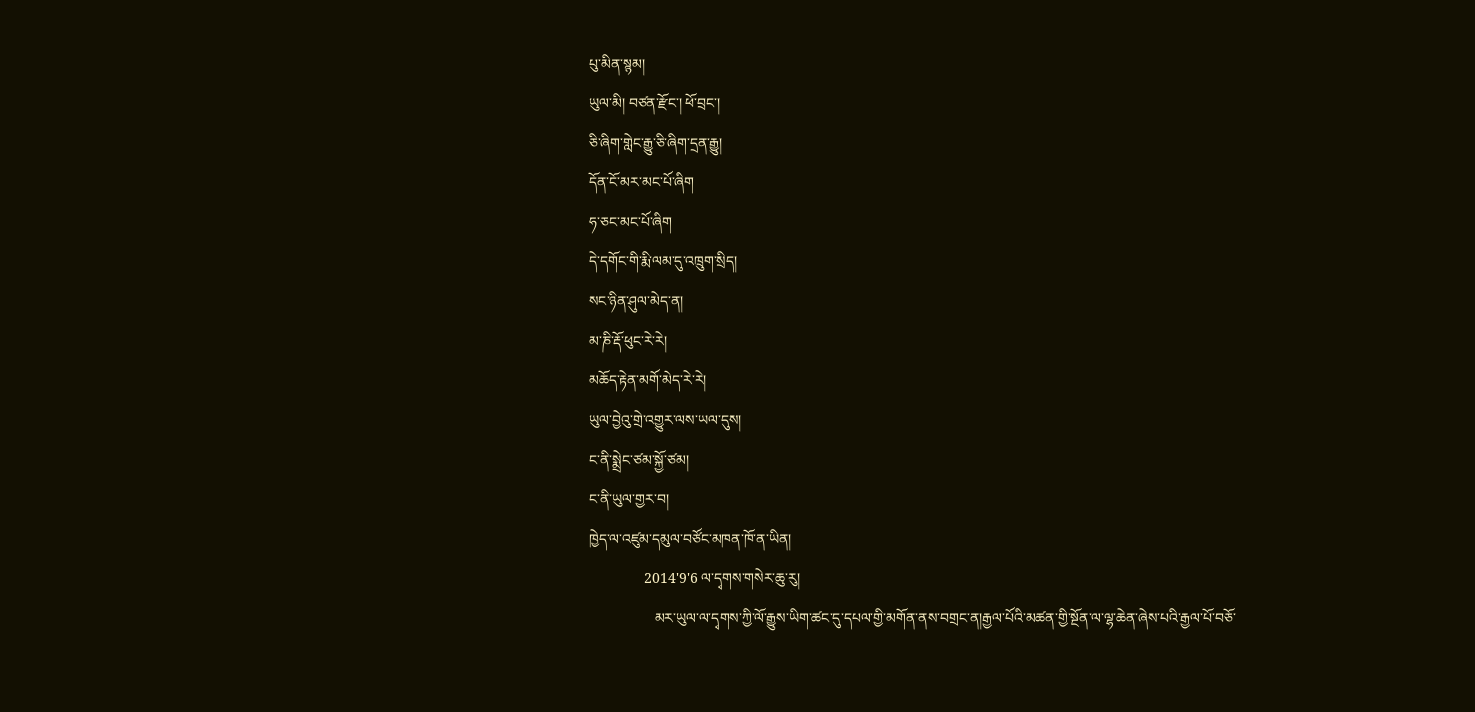པུ་མིན་སྙམ།
ཡུལ་མི། བཙན་རྫོང་། ཕོ་བྲང་།
ཅི་ཞིག་གླེང་རྒྱུ་ཅི་ཞིག་དྲན་རྒྱུ།
དོན་ངོ་མར་མང་པོ་ཞིག
ཧ་ཅང་མང་པོ་ཞིག
དེ་དགོང་གི་རྨི་ལམ་དུ་འཁྲུག་སྲིད།
སང་ཉིན་ཤུལ་མེད་ན།
མ་ཎི་རྡོ་ཕུང་རེ་རེ།
མཆོད་རྟེན་མགོ་མེད་རེ་རེ།
ཡུལ་བྱེའུ་གྲེ་འགྱུར་ལས་ཡལ་དུས།
ང་ནི་སྨྲེང་ཙམ་སྐྱོ་ཙམ།
ང་ནི་ཡུལ་གྱར་བ།
ཁྱེད་ལ་འཛུམ་དམུལ་བཙོང་མཁན་ཁོ་ན་ཡིན།
               2014'9'6 ལ་དྭགས་གསེར་ཆུ་རུ།
                  མར་ཡུལ་ལ་དྭགས་ཀྱི་ལོ་རྒྱུས་ཡིག་ཚང་དུ་དཔལ་གྱི་མགོན་ནས་བགྲང་ན།རྒྱལ་པོའི་མཚན་གྱི་སྔོན་ལ་ལྷ་ཆེན་ཞེས་པའི་རྒྱལ་པོ་བཅོ་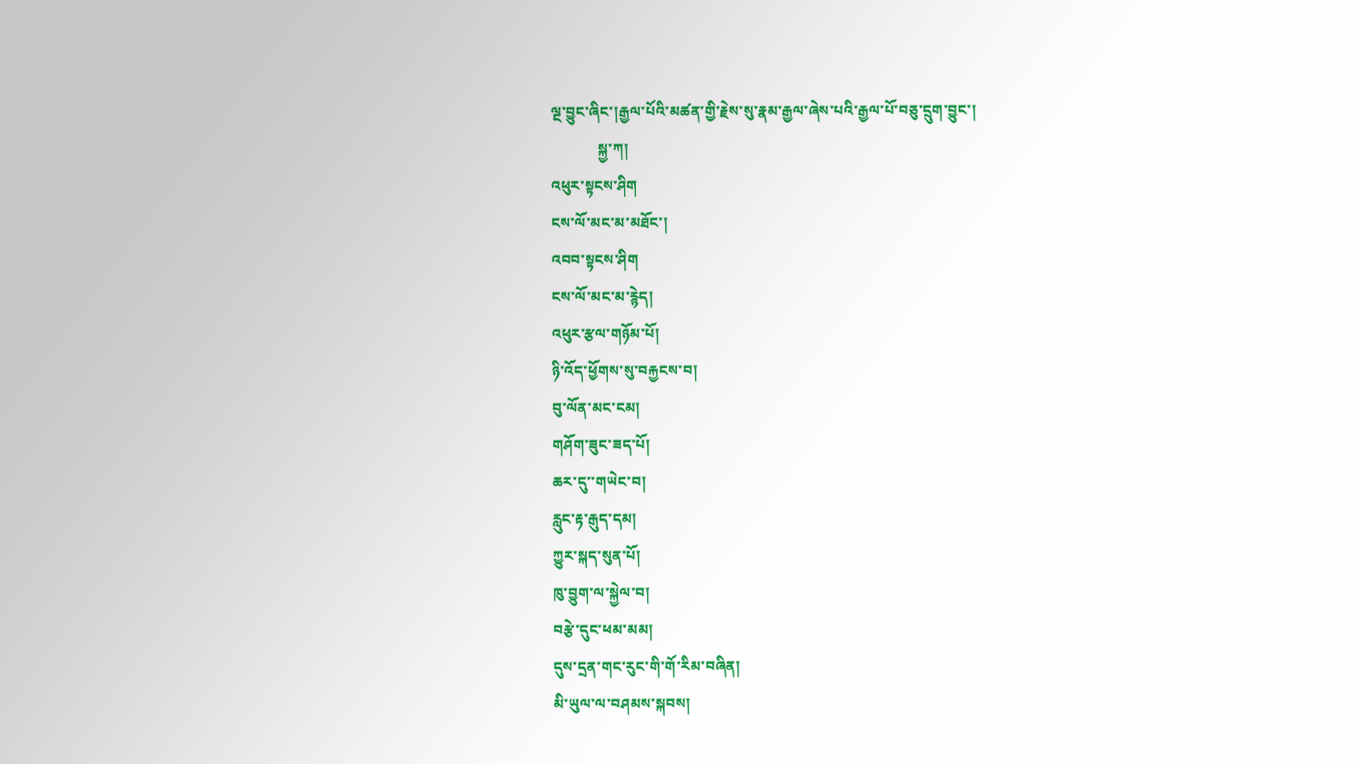ལྔ་བྱུང་ཞིང་།རྒྱལ་པོའི་མཚན་གྱི་རྗེས་སུ་རྣམ་རྒྱལ་ཞེས་པའི་རྒྱལ་པོ་བཅུ་དྲུག་བྱུང་།
             སྐྱ་ཀ།
འཕུར་སྟངས་ཤིག
ངས་ལོ་མང་མ་མཐོང་།
འབབ་སྟངས་ཤིག
ངས་ལོ་མང་མ་རྙེད།
འཕུར་རྩལ་གཉོམ་པོ།
ཉི་འོད་ཕྱོགས་སུ་བརྐྱངས་བ།
བུ་ལོན་མང་ངམ།
གཤོག་ཟུང་ཟད་པོ།
ཆར་དུ་་གཡེང་བ།
རླུང་རྟ་རྒུད་དམ།
ཀྱུར་སྐད་སུན་པོ།
ཁུ་བྱུག་ལ་སྐྱེལ་བ།
བརྩེ་དུང་ཕམ་མམ།
དུས་དྲན་གང་རུང་གི་གོ་རིམ་བཞིན།
མི་ཡུལ་ལ་བཤམས་སྐབས།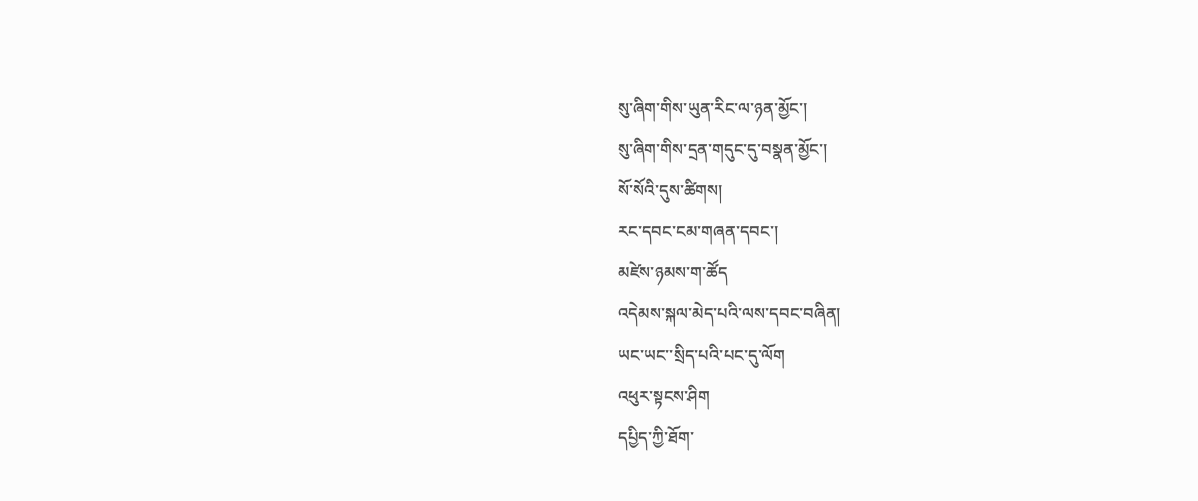སུ་ཞིག་གིས་ཡུན་རིང་ལ་ཉན་མྱོང་།
སུ་ཞིག་གིས་དྲན་གདུང་དུ་བསྣན་མྱོང་།
སོ་སོའི་དུས་ཚིགས།
རང་དབང་ངམ་གཞན་དབང་།
མཛེས་ཉམས་ག་ཚོད
འདེམས་སྐལ་མེད་པའི་ལས་དབང་བཞིན།
ཡང་ཡང་་སྲིད་པའི་པང་དུ་ལོག
འཕུར་སྟངས་ཤིག
དཔྱིད་ཀྱི་ཐོག་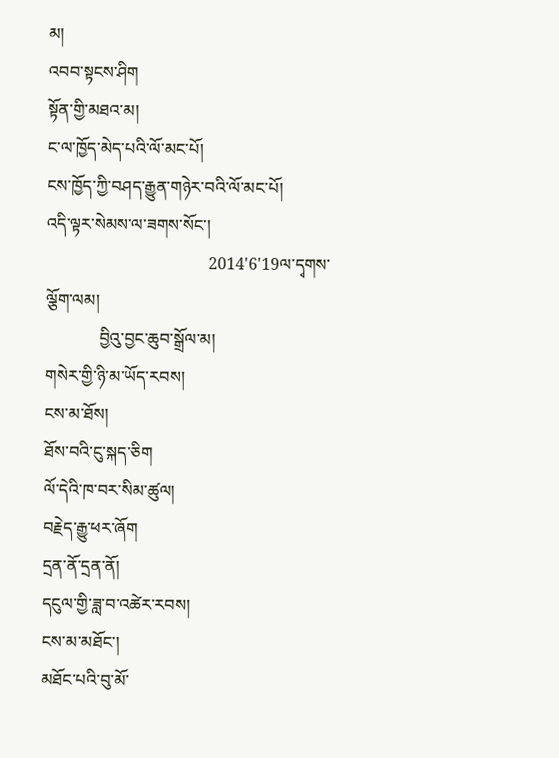མ།
འབབ་སྟངས་ཤིག
སྟོན་གྱི་མཐའ་མ།
ང་ལ་ཁྱོད་མེད་པའི་ལོ་མང་པོ།
ངས་ཁྱོད་ཀྱི་བཤད་རྒྱུན་གཉེར་བའི་ལོ་མང་པོ།
འདི་ལྟར་སེམས་ལ་ཟགས་སོང་།
                                       2014'6'19ལ་དྭགས་ལྕོག་ལམ།
             བྱིའུ་བྱང་ཆུབ་སྒྲོལ་མ།
གསེར་གྱི་ཉི་མ་ཡོད་རབས།
ངས་མ་ཐོས།
ཐོས་བའི་ངུ་སྐད་ཅིག
ལོ་དེའི་ཁ་བར་སིམ་ཚུལ།
བརྗེད་རྒྱུ་ཕར་ཞོག
དྲན་ནོ་དྲན་ནོ།
དངུལ་གྱི་ཟླ་བ་འཚེར་རབས།
ངས་མ་མཐོང་།
མཐོང་པའི་བུ་མོ་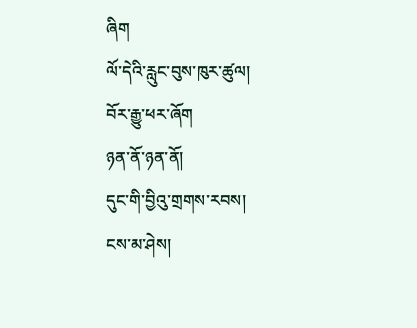ཞིག
ལོ་དེའི་རླུང་བུས་ཁུར་ཚུལ།
བོར་རྒྱུ་ཕར་ཞོག
ཉན་ནོ་ཉན་ནོ།
དུང་གི་བྱིའུ་གྲགས་རབས།
ངས་མ་ཤེས།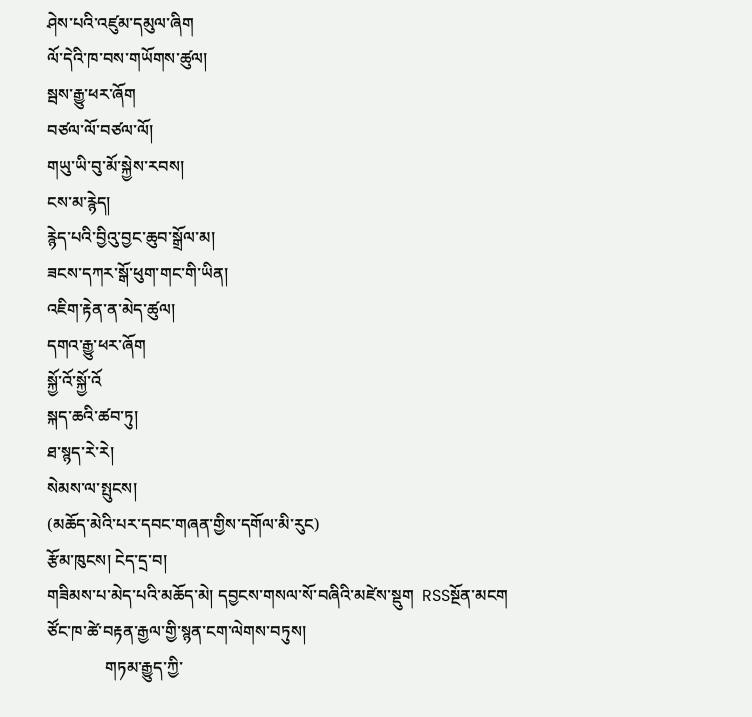ཤེས་པའི་འཛུམ་དམུལ་ཞིག
ལོ་དེའི་ཁ་བས་གཡོགས་ཚུལ།
སྦས་རྒྱུ་ཕར་ཞོག
བཙལ་ལོ་བཙལ་ལོ།
གཡུ་ཡི་བུ་མོ་སྐྱེས་རབས།
ངས་མ་རྙེད།
རྙེད་པའི་བྱིའུ་བྱང་ཆུབ་སྒྲོལ་མ།
ཟངས་དཀར་སྒོ་ཕུག་གང་གི་ཡིན།
འཇིག་རྟེན་ན་མེད་ཚུལ།
དགའ་རྒྱུ་ཕར་ཞོག
སྐྱོ་འོ་སྐྱོ་འོ
སྐད་ཆའི་ཚབ་ཏུ།
ཐ་སྙད་རེ་རེ།
སེམས་ལ་སྤུངས།
(མཆོད་མེའི་པར་དབང་གཞན་གྱིས་དགོལ་མི་རུང)
རྩོམ་ཁུངས། ངེད་དྲ་བ།
གཟིམས་པ་མེད་པའི་མཆོད་མེ། དབྱངས་གསལ་སོ་བཞིའི་མཛེས་སྡུག  RSSསྔོན་མངག
ཙོང་ཁ་ཚེ་བརྟན་རྒྱལ་གྱི་སྙན་ངག་ལེགས་བཏུས།
              གཏམ་རྒྱུད་ཀྱི་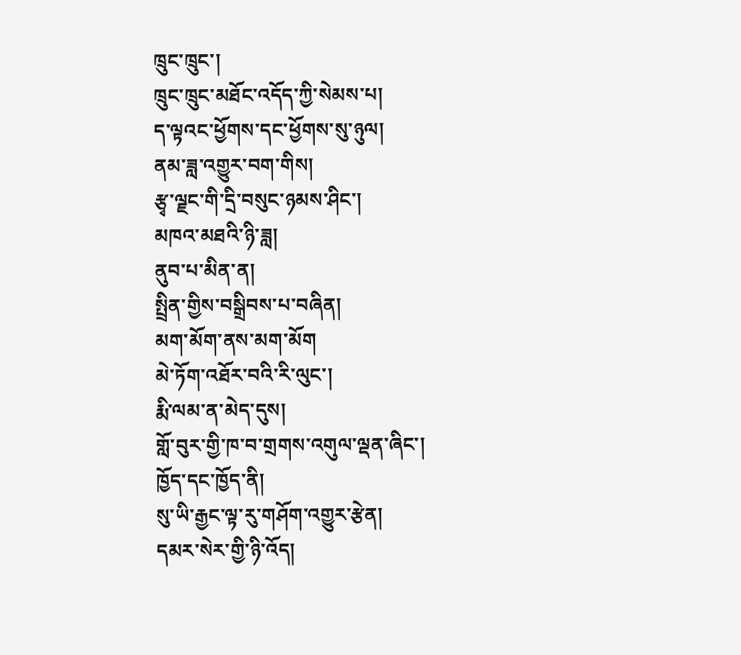ཁྲུང་ཁྲུང་།
ཁྲུང་ཁྲུང་མཐོང་འདོད་ཀྱི་སེམས་པ།
ད་ལྟའང་ཕྱོགས་དང་ཕྱོགས་སུ་ཉུལ།
ནམ་ཟླ་འགྱུར་བག་གིས།
རྩྭ་ལྗང་གི་དྲི་བསུང་ཉམས་ཤིང་།
མཁའ་མཐའི་ཉི་ཟླ།
ནུབ་པ་མིན་ན།
སྤྲིན་གྱིས་བསྒྲིབས་པ་བཞིན།
མག་མོག་ནས་མག་མོག
མེ་ཏོག་འཐོར་བའི་རི་ལུང་།
རྨི་ལམ་ན་མེད་དུས།
གློ་བུར་གྱི་ཁ་བ་གྲགས་འགུལ་ལྡན་ཞིང་།
ཁྱོད་དང་ཁྱོད་ནི།
སུ་ཡི་རྒྱང་ལྟ་རུ་གཤོག་འགྱུར་རྩེན།
དམར་སེར་གྱི་ཉི་འོད།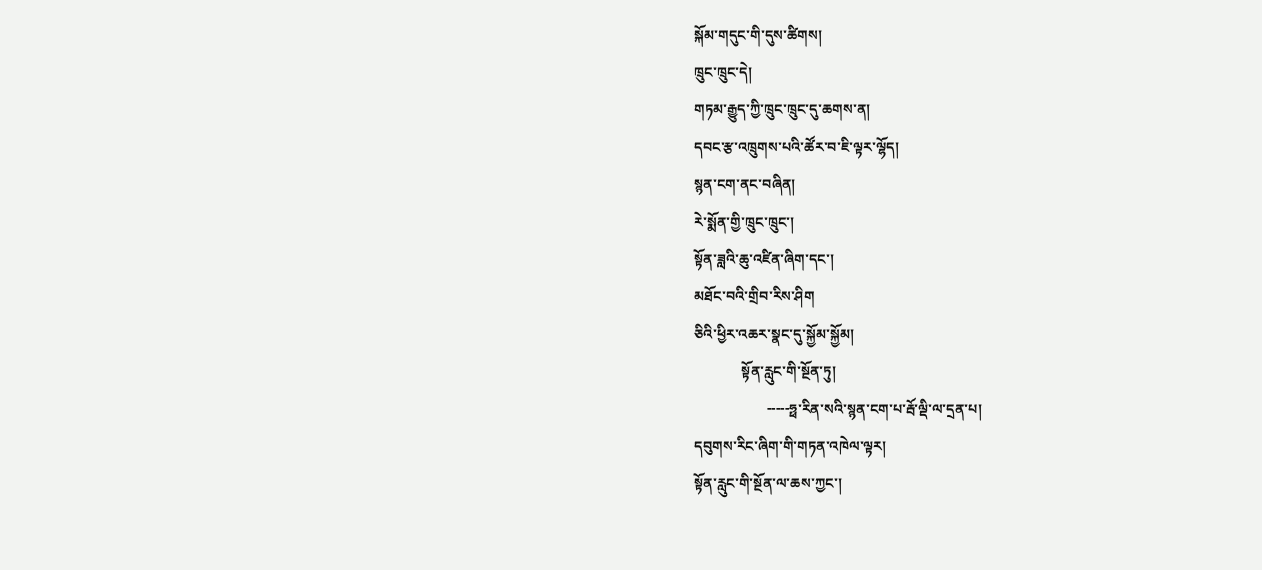སྐོམ་གདུང་གི་དུས་ཚིགས།
ཁྲུང་ཁྲུང་དེ།
གཏམ་རྒྱུད་ཀྱི་ཁྲུང་ཁྲུང་དུ་ཆགས་ན།
དབང་རྩ་འཁྲུགས་པའི་ཚོར་བ་ཇི་ལྟར་ལྷོད།
སྙན་ངག་ནང་བཞིན།
རེ་སྨོན་གྱི་ཁྲུང་ཁྲུང་།
སྟོན་ཟླའི་ཆུ་འཛིན་ཞིག་དང་།
མཐོང་བའི་གྲིབ་རིས་ཤིག
ཅིའི་ཕྱིར་འཆར་སྣང་དུ་སྐྱོམ་སྐྱོམ།
             སྟོན་རླུང་གི་སྔོན་ཏུ།
                    -----ཧྥ་རིན་སའི་སྙན་ངག་པ་རྦོ་ལྡི་ལ་དྲན་པ།
དབུགས་རིང་ཞིག་གི་གཏན་འཁེལ་ལྟར།
སྟོན་རླུང་གི་སྔོན་ལ་ཆས་ཀྱང་།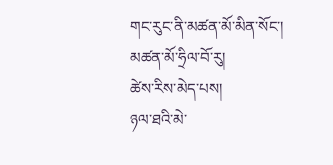གང་རུང་ནི་མཚན་མོ་མིན་སོང་།
མཚན་མོ་ཧྲིལ་བོ་རུ།
ཚེས་རིས་མེད་པས།
ཉལ་ཐའི་མེ་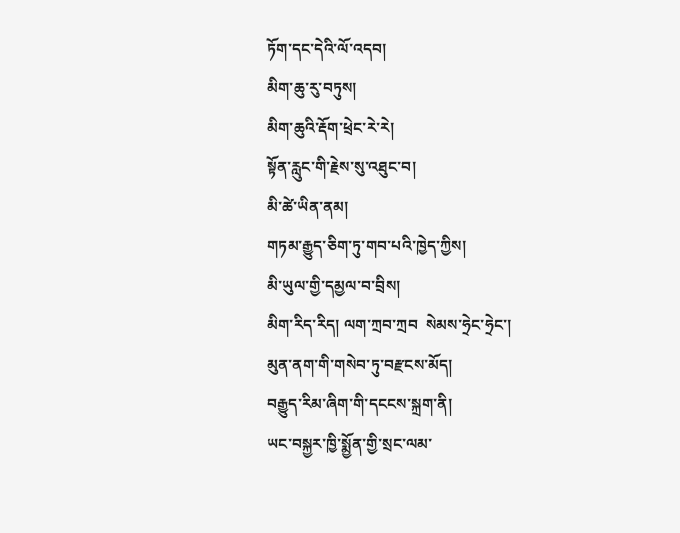ཏོག་དང་དེའི་ལོ་འདབ།
མིག་ཆུ་རུ་བཏུས།
མིག་ཆུའི་རྡོག་ཕྲེང་རེ་རེ།
སྟོན་རླུང་གི་རྗེས་སུ་འཐུང་བ།
མི་ཚེ་ཡིན་ནམ།
གཏམ་རྒྱུད་ཅིག་ཏུ་གབ་པའི་ཁྱེད་ཀྱིས།
མི་ཡུལ་གྱི་དམྱལ་བ་བྲིས།
མིག་རིད་རིད། ལག་ཀྲབ་ཀྲབ  སེམས་ཧྲེང་ཧྲེང་།
མུན་ནག་གི་གསེབ་ཏུ་བརྫངས་མོད།
བརྒྱུད་རིམ་ཞིག་གི་དངངས་སྐྲག་ནི།
ཡང་བསྐྱར་ཁྱི་སྨྱོན་གྱི་སྲང་ལམ་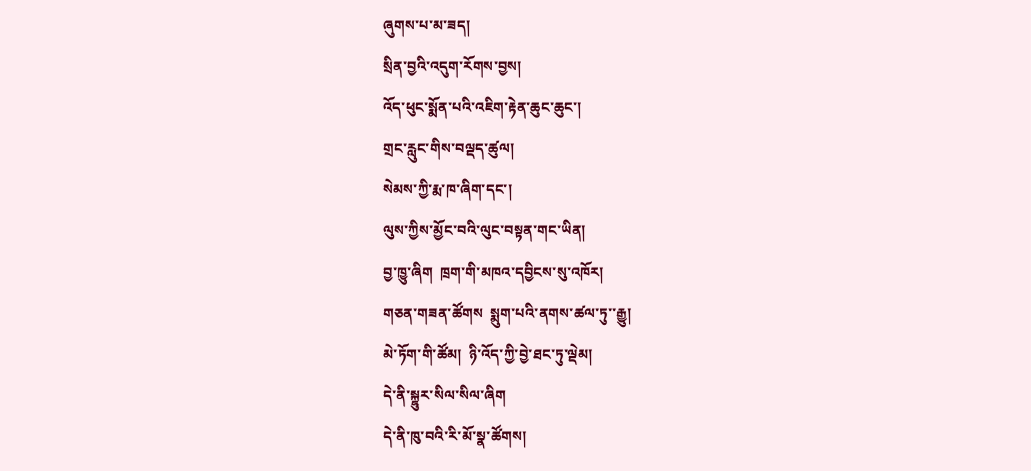ཞུགས་པ་མ་ཟད།
སྲིན་བྱའི་འདུག་རོགས་བྱས།
འོད་ཕུང་སྨོན་པའི་འཇིག་རྟེན་ཆུང་ཆུང་།
གྲང་རླུང་གིས་བལྡད་ཚུལ།
སེམས་ཀྱི་རྨ་ཁ་ཞིག་དང་།
ལུས་ཀྱིས་མྱོང་བའི་ལུང་བསྟན་གང་ཡིན།
བྱ་ཁྱུ་ཞིག  ཁྲག་གི་མཁའ་དབྱིངས་སུ་འཁོར།
གཅན་གཟན་ཚོགས  སྨུག་པའི་ནགས་ཚལ་ཏུ་་རྒྱུ།
མེ་ཏོག་གི་ཚོམ།  ཉི་འོད་ཀྱི་བྱེ་ཐང་ཏུ་ལྡེམ།
དེ་ནི་སྐྷུར་སིལ་སིལ་ཞིག
དེ་ནི་ཁུ་བའི་རི་མོ་སྣ་ཚོགས།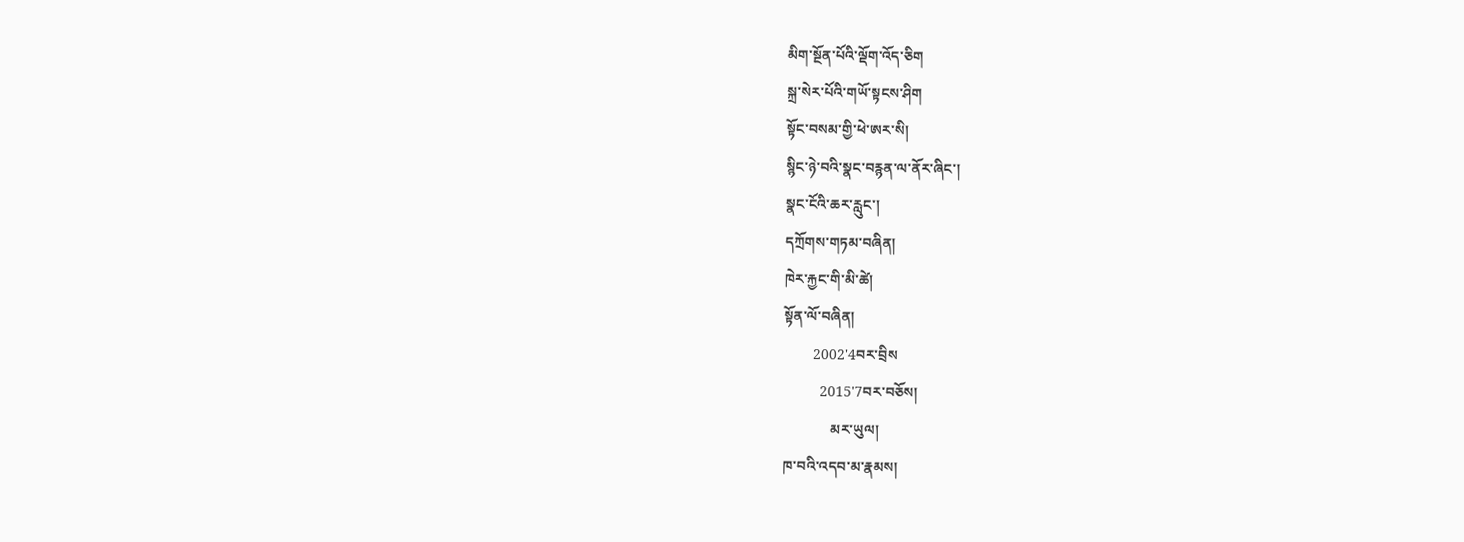མིག་སྔོན་པོའི་ལྡོག་འོད་ཅིག
སྐྲ་སེར་པོའི་གཡོ་སྟངས་ཤིག
སྟོང་བསམ་གྱི་ཕེ་ཨར་སི།
སྙིང་ཉེ་བའི་སྣང་བརྙན་ལ་ནོར་ཞིང་།
སྣང་ངོའི་ཆར་རླུང་།
དཀྲོགས་གཏམ་བཞིན།
ཁེར་རྐྱང་གི་མི་ཚེ།
སྟོན་ལོ་བཞིན།
        2002'4བར་བྲིས
          2015'7བར་བཅོས།
             མར་ཡུལ།
ཁ་བའི་འདབ་མ་རྣམས།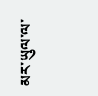མར་ཡུལ་ལ་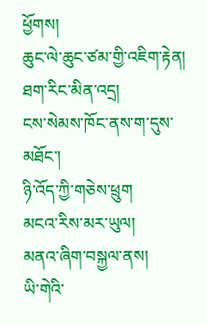ཕྱོགས།
ཆུང་ལེ་ཆུང་ཙམ་གྱི་འཇིག་རྟེན།
ཐག་རིང་མིན་འདྲ།
ངས་སེམས་ཁོང་ནས་ག་དུས་མཐོང་།
ཉི་འོད་ཀྱི་གཅེས་ཕྲུག
མངའ་རིས་མར་ཡུལ།
མནའ་ཞིག་བསྐྱལ་ནས།
ཡི་གེའི་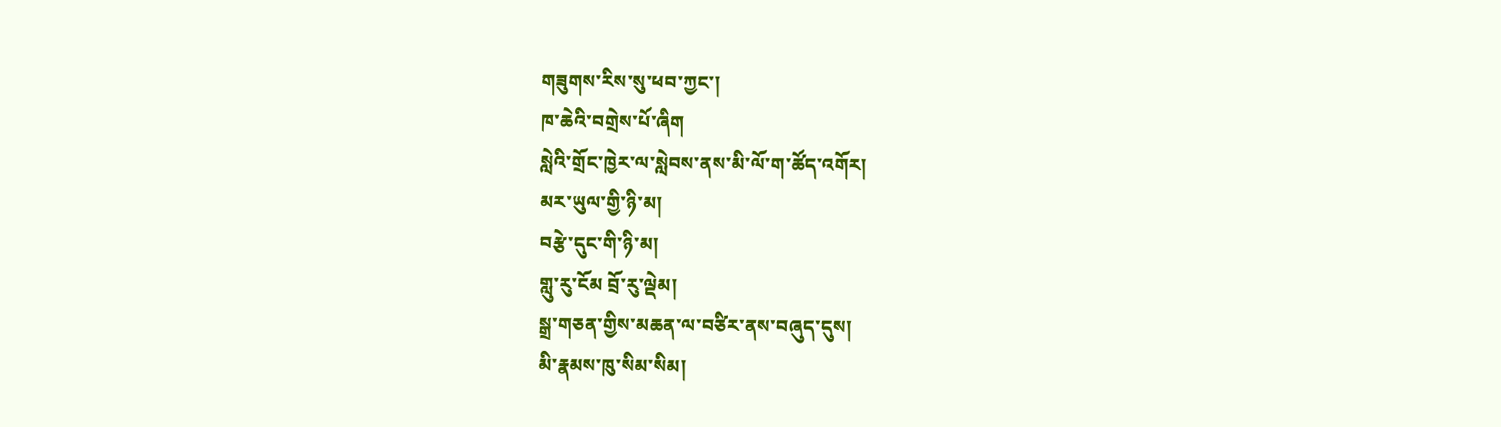གཟུགས་རིས་སུ་ཕབ་ཀྱང་།
ཁ་ཆེའི་བགྲེས་པོ་ཞིག
སླེའི་གྲོང་ཁྱེར་ལ་སླེབས་ནས་མི་ལོ་ག་ཚོད་འགོར།
མར་ཡུལ་གྱི་ཉི་མ།
བརྩེ་དུང་གི་ཉི་མ།
གླུ་རུ་ངོམ བྲོ་རུ་ལྡེམ།
སྒྲ་གཅན་གྱིས་མཆན་ལ་བཙིར་ནས་བཞུད་དུས།
མི་རྣམས་ཁུ་སིམ་སིམ།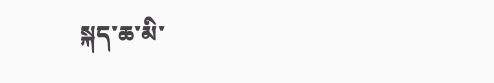སྐད་ཆ་མི་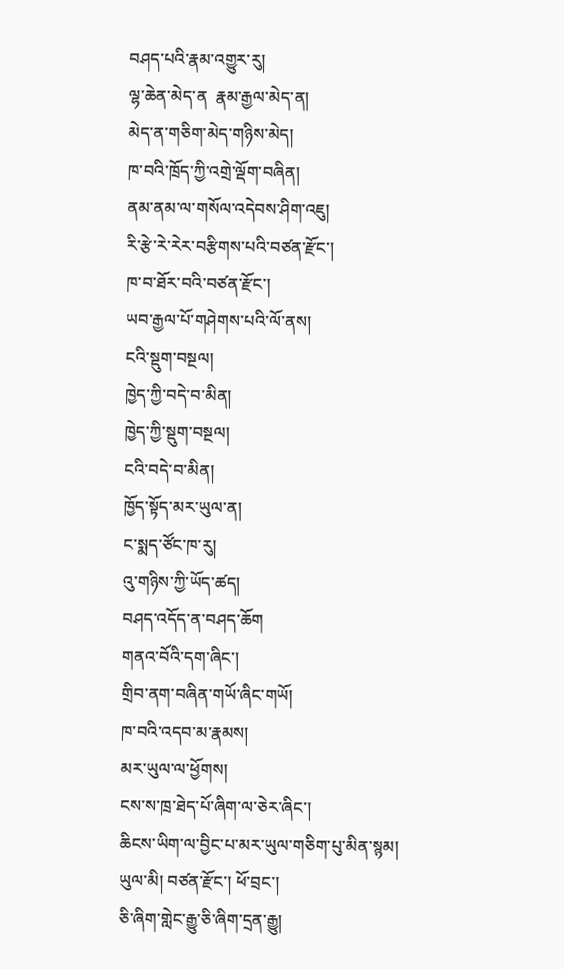བཤད་པའི་རྣམ་འགྱུར་རུ།
ལྷ་ཆེན་མེད་ན  རྣམ་རྒྱལ་མེད་ན།
མེད་ན་གཅིག་མེད་གཉིས་མེད།
ཁ་བའི་ཁྲོད་ཀྱི་འགྲེ་ལྡོག་བཞིན།
ནམ་ནམ་ལ་གསོལ་འདེབས་ཤིག་འཇུ།
རི་རྩེ་རེ་རེར་བརྩིགས་པའི་བཙན་རྫོང་།
ཁ་བ་ཐོར་བའི་བཙན་རྫོང་།
ཡབ་རྒྱལ་པོ་གཤེགས་པའི་ལོ་ནས།
ངའི་སྡུག་བསྔལ།
ཁྱེད་ཀྱི་བདེ་བ་མིན།
ཁྱེད་ཀྱི་སྡུག་བསྔལ།
ངའི་བདེ་བ་མིན།
ཁྱོད་སྟོད་མར་ཡུལ་ན།
ང་སྨད་ཙོང་ཁ་རུ།
འུ་གཉིས་ཀྱི་ཡོད་ཚད།
བཤད་འདོད་ན་བཤད་ཆོག
གནའ་བོའི་དག་ཞིང་།
གྲིབ་ནག་བཞིན་གཡོ་ཞིང་གཡོ།
ཁ་བའི་འདབ་མ་རྣམས།
མར་ཡུལ་ལ་ཕྱོགས།
ངས་ས་ཁྲ་ཐེད་པོ་ཞིག་ལ་ཅེར་ཞིང་།
ཆིངས་ཡིག་ལ་བྱིང་པ་མར་ཡུལ་གཅིག་པུ་མིན་སྙམ།
ཡུལ་མི། བཙན་རྫོང་། ཕོ་བྲང་།
ཅི་ཞིག་གླེང་རྒྱུ་ཅི་ཞིག་དྲན་རྒྱུ།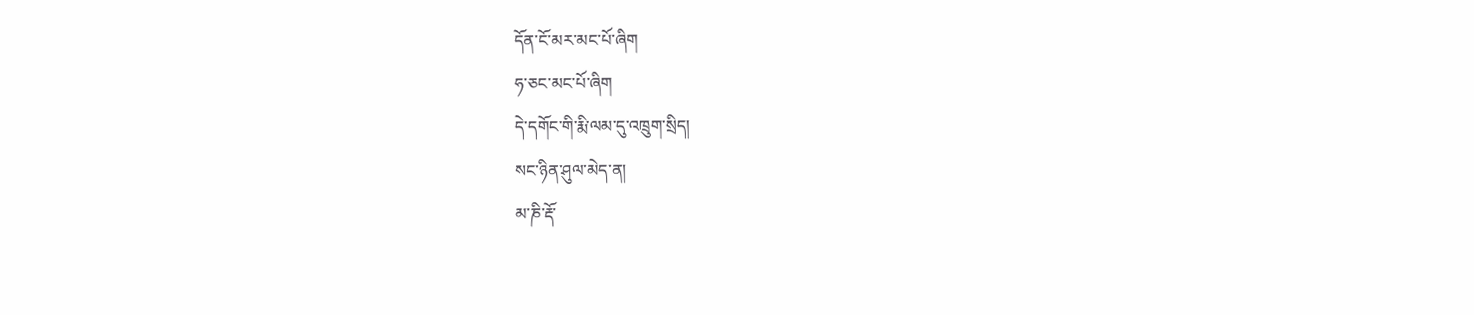དོན་ངོ་མར་མང་པོ་ཞིག
ཧ་ཅང་མང་པོ་ཞིག
དེ་དགོང་གི་རྨི་ལམ་དུ་འཁྲུག་སྲིད།
སང་ཉིན་ཤུལ་མེད་ན།
མ་ཎི་རྡོ་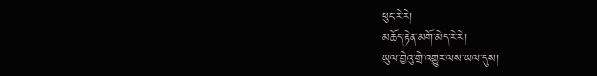ཕུང་རེ་རེ།
མཆོད་རྟེན་མགོ་མེད་རེ་རེ།
ཡུལ་བྱེའུ་གྲེ་འགྱུར་ལས་ཡལ་དུས།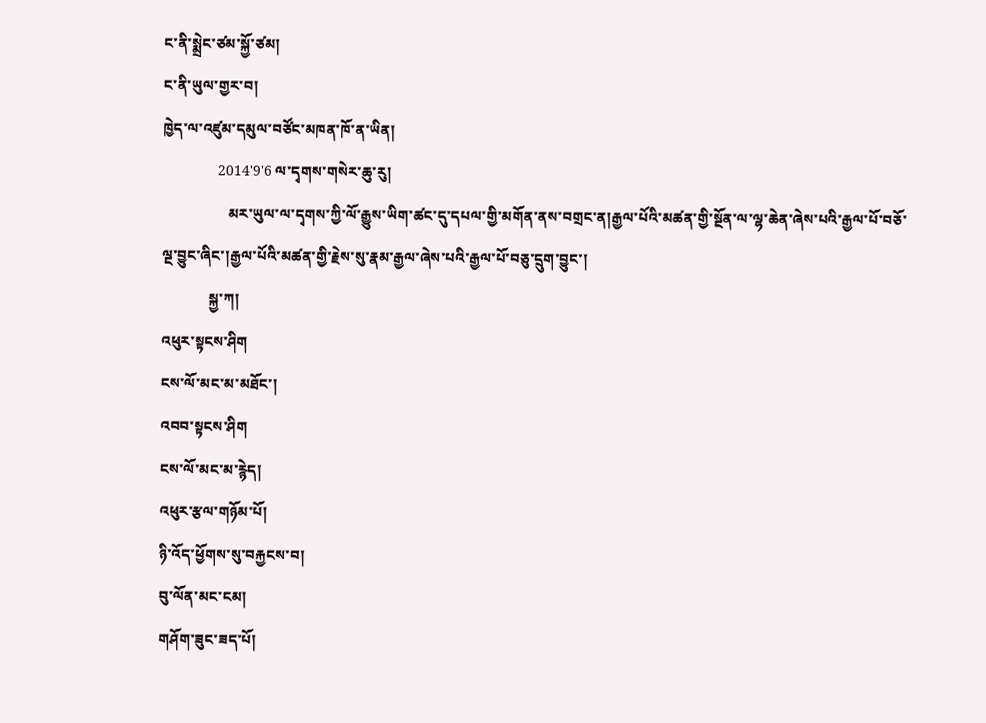ང་ནི་སྨྲེང་ཙམ་སྐྱོ་ཙམ།
ང་ནི་ཡུལ་གྱར་བ།
ཁྱེད་ལ་འཛུམ་དམུལ་བཙོང་མཁན་ཁོ་ན་ཡིན།
               2014'9'6 ལ་དྭགས་གསེར་ཆུ་རུ།
                  མར་ཡུལ་ལ་དྭགས་ཀྱི་ལོ་རྒྱུས་ཡིག་ཚང་དུ་དཔལ་གྱི་མགོན་ནས་བགྲང་ན།རྒྱལ་པོའི་མཚན་གྱི་སྔོན་ལ་ལྷ་ཆེན་ཞེས་པའི་རྒྱལ་པོ་བཅོ་ལྔ་བྱུང་ཞིང་།རྒྱལ་པོའི་མཚན་གྱི་རྗེས་སུ་རྣམ་རྒྱལ་ཞེས་པའི་རྒྱལ་པོ་བཅུ་དྲུག་བྱུང་།
             སྐྱ་ཀ།
འཕུར་སྟངས་ཤིག
ངས་ལོ་མང་མ་མཐོང་།
འབབ་སྟངས་ཤིག
ངས་ལོ་མང་མ་རྙེད།
འཕུར་རྩལ་གཉོམ་པོ།
ཉི་འོད་ཕྱོགས་སུ་བརྐྱངས་བ།
བུ་ལོན་མང་ངམ།
གཤོག་ཟུང་ཟད་པོ།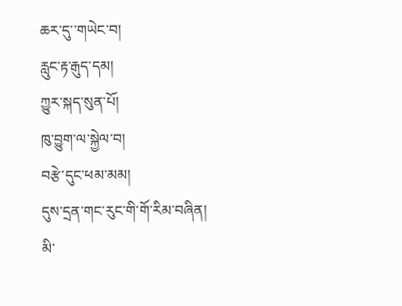ཆར་དུ་་གཡེང་བ།
རླུང་རྟ་རྒུད་དམ།
ཀྱུར་སྐད་སུན་པོ།
ཁུ་བྱུག་ལ་སྐྱེལ་བ།
བརྩེ་དུང་ཕམ་མམ།
དུས་དྲན་གང་རུང་གི་གོ་རིམ་བཞིན།
མི་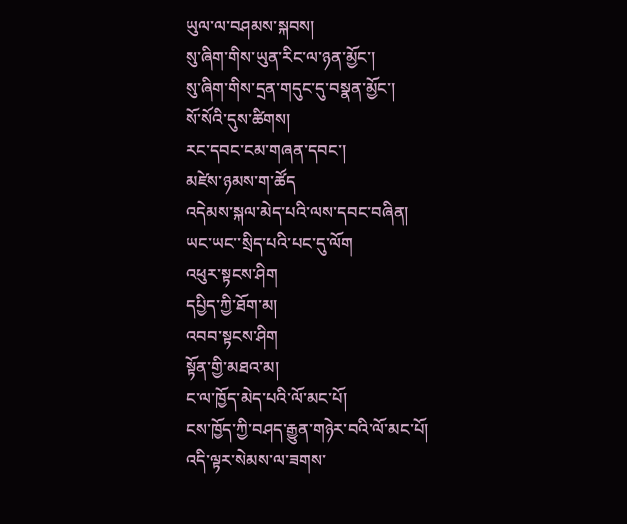ཡུལ་ལ་བཤམས་སྐབས།
སུ་ཞིག་གིས་ཡུན་རིང་ལ་ཉན་མྱོང་།
སུ་ཞིག་གིས་དྲན་གདུང་དུ་བསྣན་མྱོང་།
སོ་སོའི་དུས་ཚིགས།
རང་དབང་ངམ་གཞན་དབང་།
མཛེས་ཉམས་ག་ཚོད
འདེམས་སྐལ་མེད་པའི་ལས་དབང་བཞིན།
ཡང་ཡང་་སྲིད་པའི་པང་དུ་ལོག
འཕུར་སྟངས་ཤིག
དཔྱིད་ཀྱི་ཐོག་མ།
འབབ་སྟངས་ཤིག
སྟོན་གྱི་མཐའ་མ།
ང་ལ་ཁྱོད་མེད་པའི་ལོ་མང་པོ།
ངས་ཁྱོད་ཀྱི་བཤད་རྒྱུན་གཉེར་བའི་ལོ་མང་པོ།
འདི་ལྟར་སེམས་ལ་ཟགས་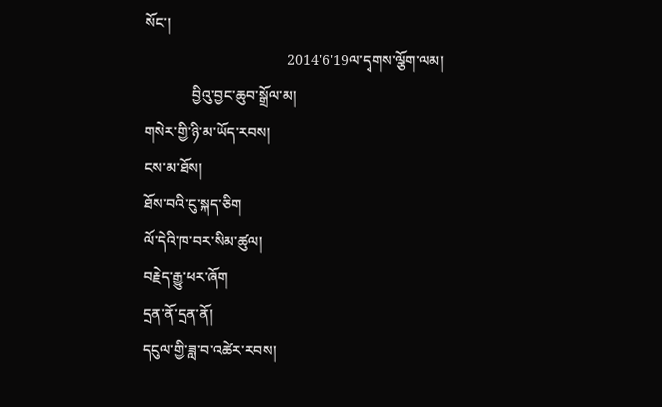སོང་།
                                       2014'6'19ལ་དྭགས་ལྕོག་ལམ།
             བྱིའུ་བྱང་ཆུབ་སྒྲོལ་མ།
གསེར་གྱི་ཉི་མ་ཡོད་རབས།
ངས་མ་ཐོས།
ཐོས་བའི་ངུ་སྐད་ཅིག
ལོ་དེའི་ཁ་བར་སིམ་ཚུལ།
བརྗེད་རྒྱུ་ཕར་ཞོག
དྲན་ནོ་དྲན་ནོ།
དངུལ་གྱི་ཟླ་བ་འཚེར་རབས།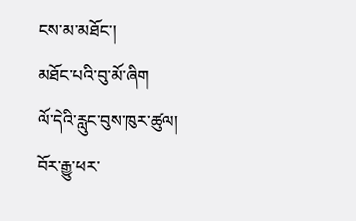ངས་མ་མཐོང་།
མཐོང་པའི་བུ་མོ་ཞིག
ལོ་དེའི་རླུང་བུས་ཁུར་ཚུལ།
བོར་རྒྱུ་ཕར་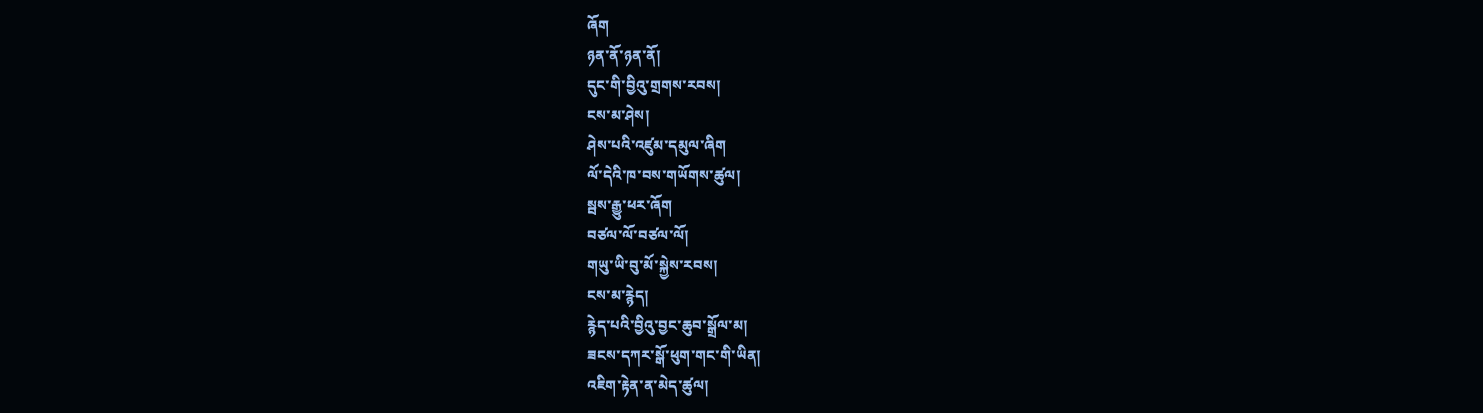ཞོག
ཉན་ནོ་ཉན་ནོ།
དུང་གི་བྱིའུ་གྲགས་རབས།
ངས་མ་ཤེས།
ཤེས་པའི་འཛུམ་དམུལ་ཞིག
ལོ་དེའི་ཁ་བས་གཡོགས་ཚུལ།
སྦས་རྒྱུ་ཕར་ཞོག
བཙལ་ལོ་བཙལ་ལོ།
གཡུ་ཡི་བུ་མོ་སྐྱེས་རབས།
ངས་མ་རྙེད།
རྙེད་པའི་བྱིའུ་བྱང་ཆུབ་སྒྲོལ་མ།
ཟངས་དཀར་སྒོ་ཕུག་གང་གི་ཡིན།
འཇིག་རྟེན་ན་མེད་ཚུལ།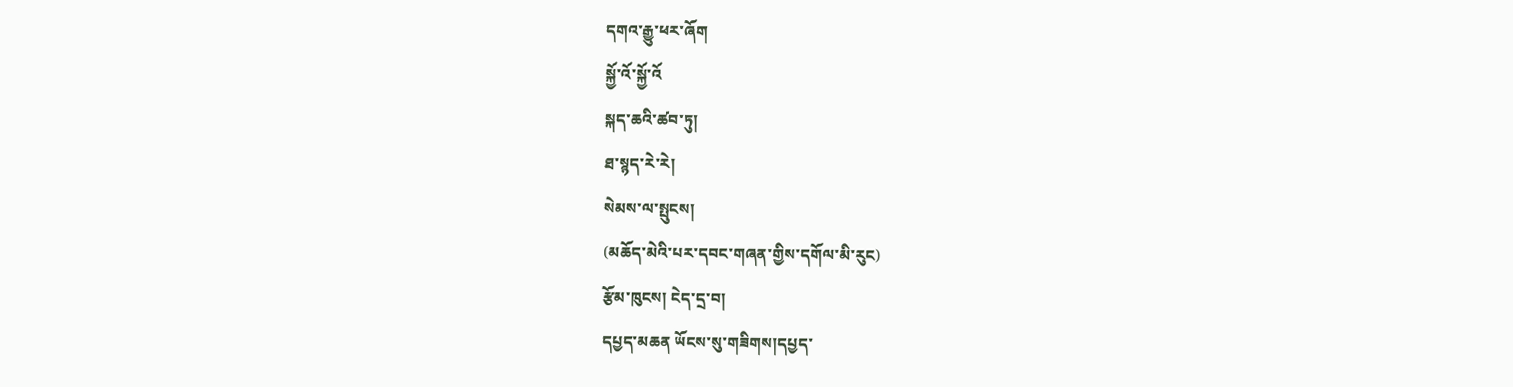དགའ་རྒྱུ་ཕར་ཞོག
སྐྱོ་འོ་སྐྱོ་འོ
སྐད་ཆའི་ཚབ་ཏུ།
ཐ་སྙད་རེ་རེ།
སེམས་ལ་སྤུངས།
(མཆོད་མེའི་པར་དབང་གཞན་གྱིས་དགོལ་མི་རུང)
རྩོམ་ཁུངས། ངེད་དྲ་བ།
དཔྱད་མཆན ཡོངས་སུ་གཟིགས།དཔྱད་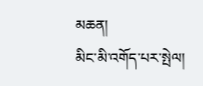མཆན།
མིང་མི་འགོད་པར་སྤེལ།